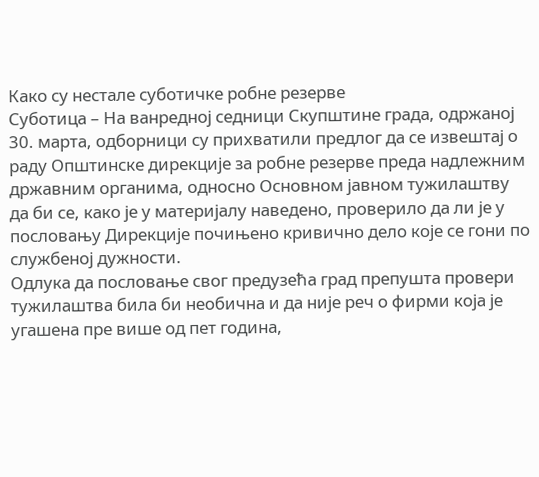Како су нестале суботичке робне резерве
Суботица – На ванредној седници Скупштине града, одржаној 30. марта, одборници су прихватили предлог да се извештај о раду Општинске дирекције за робне резерве преда надлежним државним органима, односно Основном јавном тужилаштву да би се, како је у материјалу наведено, проверило да ли је у пословању Дирекције почињено кривично дело које се гони по службеној дужности.
Одлука да пословање свог предузећа град препушта провери тужилаштва била би необична и да није реч о фирми која је угашена пре више од пет година,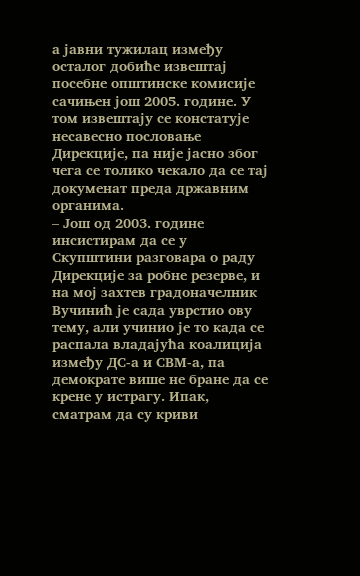а јавни тужилац између осталог добиће извештај посебне општинске комисије сачињен још 2005. године. У том извештају се констатује несавесно пословање Дирекције, па није јасно због чега се толико чекало да се тај докуменат преда државним органима.
– Још од 2003. године инсистирам да се у Скупштини разговара о раду Дирекције за робне резерве, и на мој захтев градоначелник Вучинић је сада уврстио ову тему, али учинио је то када се распала владајућа коалиција између ДС-а и СВМ-а, па демократе више не бране да се крене у истрагу. Ипак, сматрам да су криви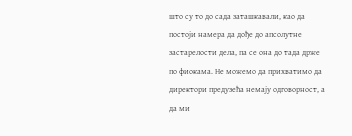што су то до сада заташкавали, као да постоји намера да дође до апсолутне застарелости дела, па се она до тада држе по фиокама. Не можемо да прихватимо да директори предузећа немају одговорност, а да ми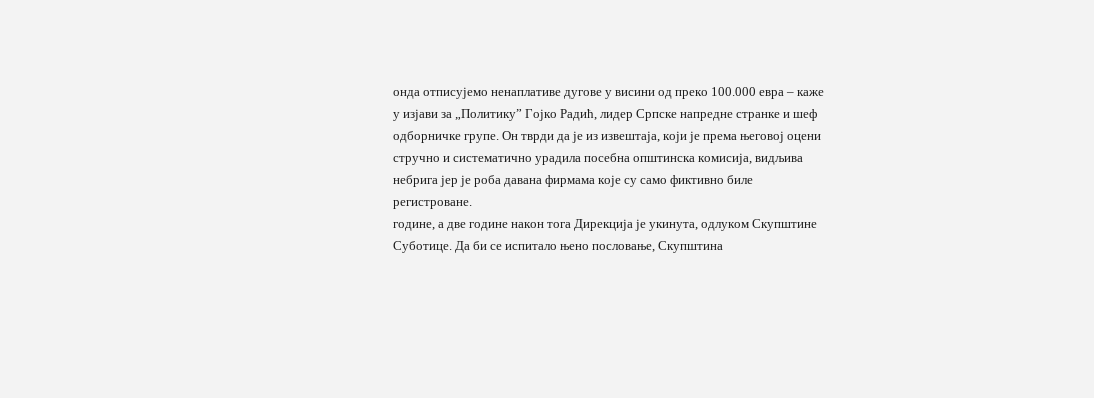онда отписујемо ненаплативе дугове у висини од преко 100.000 евра – каже у изјави за „Политику” Гојко Радић, лидер Српске напредне странке и шеф одборничке групе. Он тврди да је из извештаја, који је према његовој оцени стручно и систематично урадила посебна општинска комисија, видљива небрига јер је роба давана фирмама које су само фиктивно биле регистроване.
године, а две године након тога Дирекција је укинута, одлуком Скупштине Суботице. Да би се испитало њено пословање, Скупштина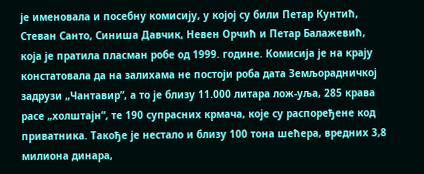је именовала и посебну комисију, у којој су били Петар Кунтић, Стеван Санто, Синиша Давчик, Невен Орчић и Петар Балажевић, која је пратила пласман робе од 1999. године. Комисија је на крају констатовала да на залихама не постоји роба дата Земљорадничкој задрузи „Чантавир”, а то је близу 11.000 литара лож-уља, 285 крава расе „холштајн”, те 190 супрасних крмача, које су распоређене код приватника. Такође је нестало и близу 100 тона шећера, вредних 3,8 милиона динара,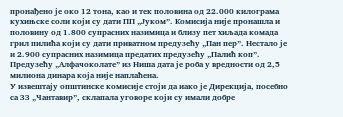пронађено је око 12 тона, као и тек половина од 22.000 килограма кухињске соли који су дати ПП „Јуком”. Комисија није пронашла и половину од 1.800 супрасних назимица и близу пет хиљада комада грил пилића који су дати приватном предузећу „Пан пер”. Нестало је и 2.900 супрасних назимица предатих предузећу „Палић коп”. Предузећу „Алфачоколате” из Ниша дата је роба у вредности од 2,5 милиона динара која није наплаћена.
У извештају општинске комисије стоји да иако је Дирекција, посебно са ЗЗ „Чантавир”, склапала уговоре који су имали добре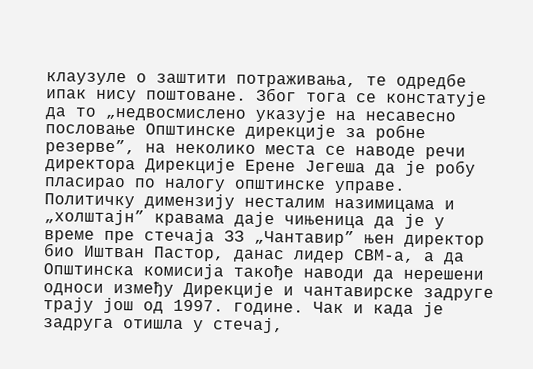клаузуле о заштити потраживања, те одредбе ипак нису поштоване. Због тога се констатује да то „недвосмислено указује на несавесно пословање Општинске дирекције за робне резерве”, на неколико места се наводе речи директора Дирекције Ерене Јегеша да је робу пласирао по налогу општинске управе.
Политичку димензију несталим назимицама и „холштајн” кравама даје чињеница да је у време пре стечаја ЗЗ „Чантавир” њен директор био Иштван Пастор, данас лидер СВМ-а, а да Општинска комисија такође наводи да нерешени односи између Дирекције и чантавирске задруге трају још од 1997. године. Чак и када је задруга отишла у стечај,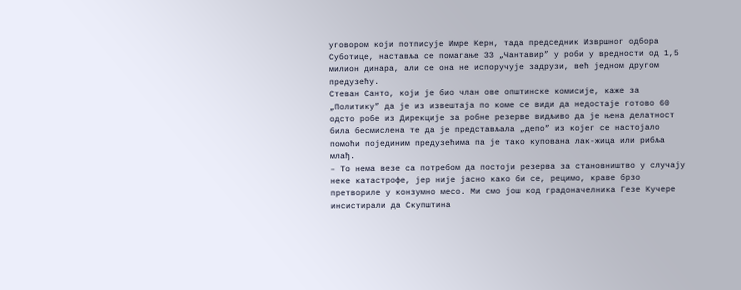уговором који потписује Имре Керн, тада председник Извршног одбора Суботице, наставља се помагање ЗЗ „Чантавир” у роби у вредности од 1,5 милион динара, али се она не испоручује задрузи, већ једном другом предузећу.
Стеван Санто, који је био члан ове општинске комисије, каже за „Политику” да је из извештаја по коме се види да недостаје готово 60 одсто робе из Дирекције за робне резерве видљиво да је њена делатност била бесмислена те да је представљала „депо” из којег се настојало помоћи појединим предузећима па је тако купована лак-жица или рибља млађ.
– То нема везе са потребом да постоји резерва за становништво у случају неке катастрофе, јер није јасно како би се, рецимо, краве брзо претвориле у конзумно месо. Ми смо још код градоначелника Гезе Кучере инсистирали да Скупштина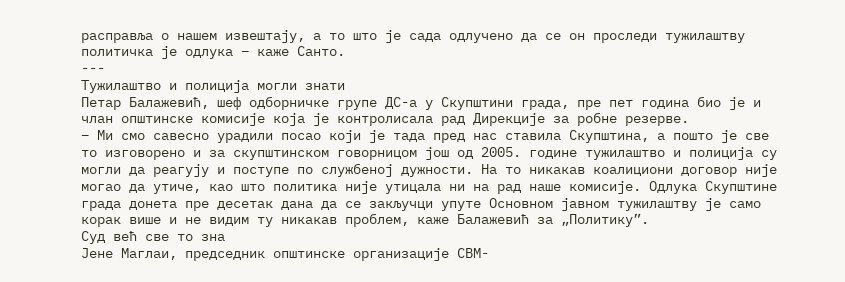расправља о нашем извештају, а то што је сада одлучено да се он проследи тужилаштву политичка је одлука – каже Санто.
---
Тужилаштво и полиција могли знати
Петар Балажевић, шеф одборничке групе ДС-а у Скупштини града, пре пет година био је и члан општинске комисије која је контролисала рад Дирекције за робне резерве.
– Ми смо савесно урадили посао који је тада пред нас ставила Скупштина, а пошто је све то изговорено и за скупштинском говорницом још од 2005. године тужилаштво и полиција су могли да реагују и поступе по службеној дужности. На то никакав коалициони договор није могао да утиче, као што политика није утицала ни на рад наше комисије. Одлука Скупштине града донета пре десетак дана да се закључци упуте Основном јавном тужилаштву је само корак више и не видим ту никакав проблем, каже Балажевић за „Политику”.
Суд већ све то зна
Јене Маглаи, председник општинске организације СВМ-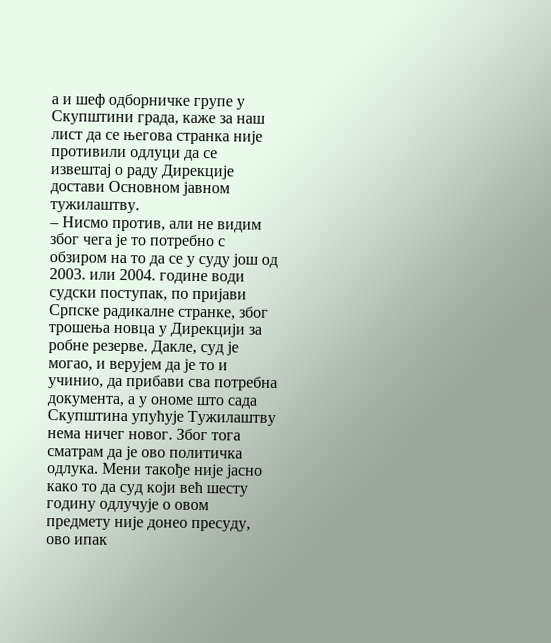а и шеф одборничке групе у Скупштини града, каже за наш лист да се његова странка није противили одлуци да се извештај о раду Дирекције достави Основном јавном тужилаштву.
– Нисмо против, али не видим због чега је то потребно с обзиром на то да се у суду још од 2003. или 2004. године води судски поступак, по пријави Српске радикалне странке, због трошења новца у Дирекцији за робне резерве. Дакле, суд је могао, и верујем да је то и учинио, да прибави сва потребна документа, а у ономе што сада Скупштина упућује Тужилаштву нема ничег новог. Због тога сматрам да је ово политичка одлука. Мени такође није јасно како то да суд који већ шесту годину одлучује о овом предмету није донео пресуду, ово ипак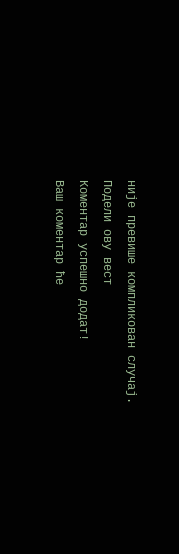није превише компликован случај.
Подели ову вест
Комeнтар успeшно додат!
Ваш комeнтар ћe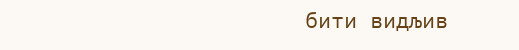бити видљив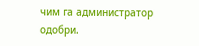чим га администратор одобри.